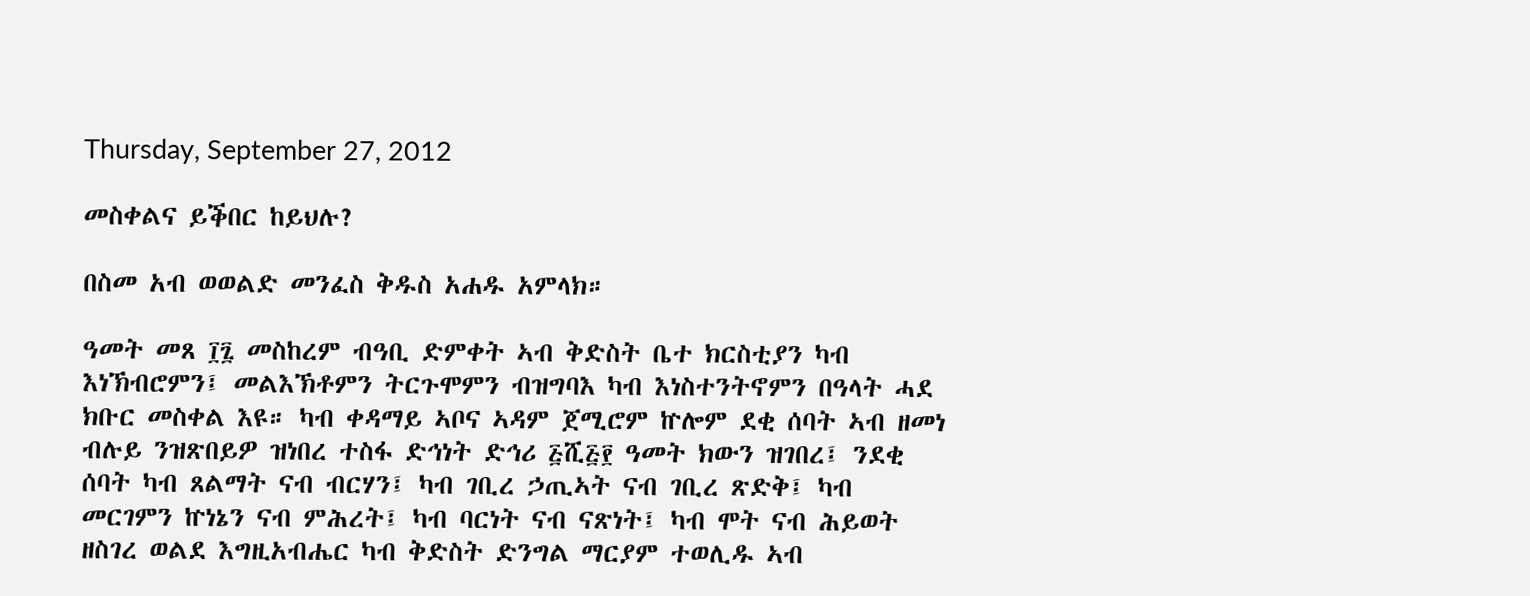Thursday, September 27, 2012

መስቀልና ይቕበር ከይህሉ?

በስመ አብ ወወልድ መንፈስ ቅዱስ አሐዱ አምላክ።

ዓመት መጸ ፲፯ መስከረም ብዓቢ ድምቀት ኣብ ቅድስት ቤተ ክርስቲያን ካብ እነኽብሮምን፤ መልእኽቶምን ትርጉሞምን ብዝግባእ ካብ እነስተንትኖምን በዓላት ሓደ ክቡር መስቀል እዩ። ካብ ቀዳማይ ኣቦና ኣዳም ጀሚሮም ኵሎም ደቂ ሰባት ኣብ ዘመነ ብሉይ ንዝጽበይዎ ዝነበረ ተስፋ ድኅነት ድኅሪ ፭ሺ፭፻ ዓመት ክውን ዝገበረ፤ ንደቂ ሰባት ካብ ጸልማት ናብ ብርሃን፤ ካብ ገቢረ ኃጢኣት ናብ ገቢረ ጽድቅ፤ ካብ መርገምን ኵነኔን ናብ ምሕረት፤ ካብ ባርነት ናብ ናጽነት፤ ካብ ሞት ናብ ሕይወት ዘስገረ ወልደ እግዚአብሔር ካብ ቅድስት ድንግል ማርያም ተወሊዱ ኣብ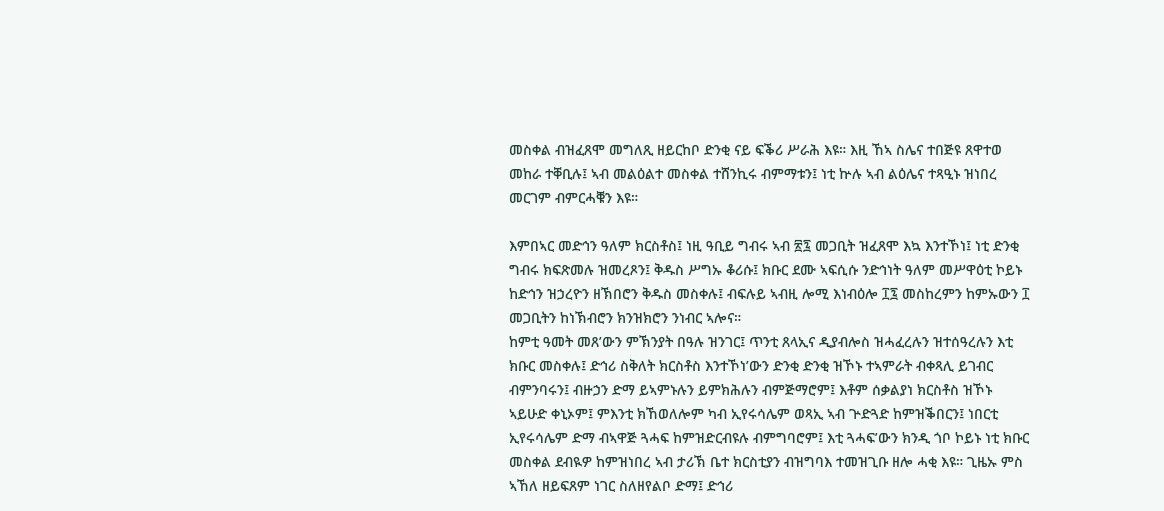መስቀል ብዝፈጸሞ መግለጺ ዘይርከቦ ድንቂ ናይ ፍቕሪ ሥራሕ እዩ። እዚ ኸኣ ስሌና ተበጅዩ ጸዋተወ መከራ ተቐቢሉ፤ ኣብ መልዕልተ መስቀል ተሸንኪሩ ብምማቱን፤ ነቲ ኵሉ ኣብ ልዕሌና ተጻዒኑ ዝነበረ መርገም ብምርሓቑን እዩ።

እምበኣር መድኅን ዓለም ክርስቶስ፤ ነዚ ዓቢይ ግብሩ ኣብ ፳፯ መጋቢት ዝፈጸሞ እኳ እንተኾነ፤ ነቲ ድንቂ ግብሩ ክፍጽመሉ ዝመረጾን፤ ቅዱስ ሥግኡ ቆሪሱ፤ ክቡር ደሙ ኣፍሲሱ ንድኅነት ዓለም መሥዋዕቲ ኮይኑ ከድኅን ዝኃረዮን ዘኽበሮን ቅዱስ መስቀሉ፤ ብፍሉይ ኣብዚ ሎሚ እነብዕሎ ፲፯ መስከረምን ከምኡውን ፲ መጋቢትን ከነኽብሮን ክንዝክሮን ንነብር ኣሎና።
ከምቲ ዓመት መጸ’ውን ምኽንያት በዓሉ ዝንገር፤ ጥንቲ ጸላኢና ዲያብሎስ ዝሓፈረሉን ዝተሰዓረሉን እቲ ክቡር መስቀሉ፤ ድኅሪ ስቅለት ክርስቶስ እንተኾነ’ውን ድንቂ ድንቂ ዝኾኑ ተኣምራት ብቀጻሊ ይገብር ብምንባሩን፤ ብዙኃን ድማ ይኣምኑሉን ይምክሕሉን ብምጅማሮም፤ እቶም ሰቃልያነ ክርስቶስ ዝኾኑ ኣይሁድ ቀኒኦም፤ ምእንቲ ክኸወለሎም ካብ ኢየሩሳሌም ወጻኢ ኣብ ጕድጓድ ከምዝቕበርን፤ ነበርቲ ኢየሩሳሌም ድማ ብኣዋጅ ጓሓፍ ከምዝድርብዩሉ ብምግባሮም፤ እቲ ጓሓፍ’ውን ክንዲ ጎቦ ኮይኑ ነቲ ክቡር መስቀል ደብዪዎ ከምዝነበረ ኣብ ታሪኽ ቤተ ክርስቲያን ብዝግባእ ተመዝጊቡ ዘሎ ሓቂ እዩ። ጊዜኡ ምስ ኣኸለ ዘይፍጸም ነገር ስለዘየልቦ ድማ፤ ድኅሪ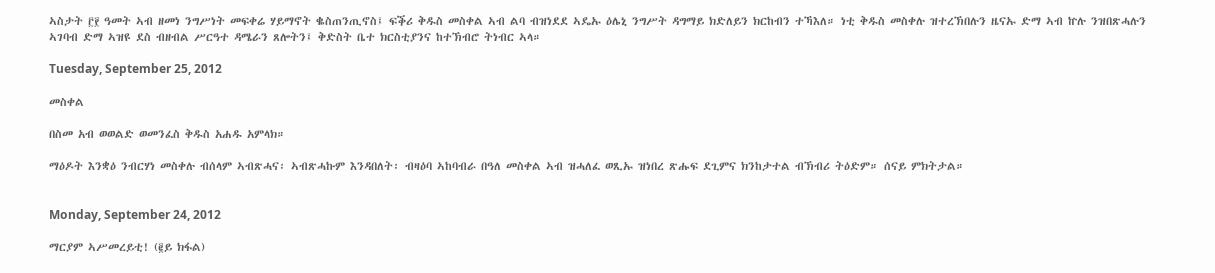ኣስታት ፫፻ ዓመት ኣብ ዘመነ ንግሥነት መፍቀሬ ሃይማኖት ቈስጠንጢኖስ፤ ፍቕሪ ቅዱስ መስቀል ኣብ ልባ ብዝነደደ ኣዴኡ ዕሌኒ ንግሥት ዳግማይ ክድለይን ክርከብን ተኻእለ። ነቲ ቅዱስ መስቀሉ ዝተረኽበሉን ዜናኡ ድማ ኣብ ኵሉ ንዝበጽሓሉን ኣገባብ ድማ ኣዝዩ ደስ ብዘብል ሥርዓተ ዳሜራን ጸሎትን፤ ቅድስት ቤተ ክርስቲያንና ከተኽብሮ ትነብር ኣላ።

Tuesday, September 25, 2012

መስቀል

በስመ አብ ወወልድ ወመንፈስ ቅዱስ አሐዱ አምላክ።

ማዕዶት እንቋዕ ንብርሃነ መስቀሉ ብሰላም ኣብጽሓና፡ ኣብጽሓኩም እንዳበለት፡ ብዛዕባ ኣከባብራ በዓለ መስቀል ኣብ ዝሓለፈ ወጺኡ ዝነበረ ጽሑፍ ደጊምና ክንከታተል ብኽብሪ ትዕድም። ሰናይ ምክትታል።


Monday, September 24, 2012

ማርያም ኣሥመረይቲ! (፪ይ ክፋል)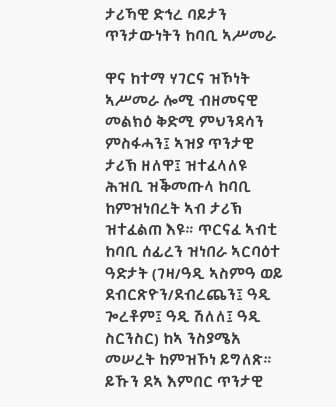ታሪኻዊ ድኅረ ባይታን ጥንታውነትን ከባቢ ኣሥመራ

ዋና ከተማ ሃገርና ዝኾነት ኣሥመራ ሎሚ ብዘመናዊ መልክዕ ቅድሚ ምህንዳሳን ምስፋሓን፤ ኣዝያ ጥንታዊ ታሪኽ ዘለዋ፤ ዝተፈላለዩ ሕዝቢ ዝቕመጡላ ከባቢ ከምዝነበረት ኣብ ታሪኽ ዝተፈልጠ እዩ። ጥርናፈ ኣብቲ ከባቢ ሰፊረን ዝነበራ ኣርባዕተ ዓድታት (ገዛ/ዓዲ ኣስምዓ ወይ ደብርጽዮን/ደብረጨን፤ ዓዲ ጐረቶም፤ ዓዲ ሽለለ፤ ዓዲ ስርንስር) ከኣ ንስያሜአ መሠረት ከምዝኾነ ይግለጽ። ይኹን ደኣ እምበር ጥንታዊ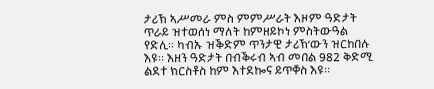ታሪኽ ኣሥመራ ምስ ምምሥራት እዞም ዓድታት ጥራይ ዝተወሰነ ማለት ከምዘይኮነ ምስትውዓል የድሊ። ካብኡ ዝቕድም ጥንታዊ ታሪኽ’ውን ዝርከበሉ እዩ። እዘን ዓድታት በብቕሩብ ኣብ መበል 982 ቅድሚ ልደተ ክርስቶስ ከም እተደኰና ይጥቐስ እዩ።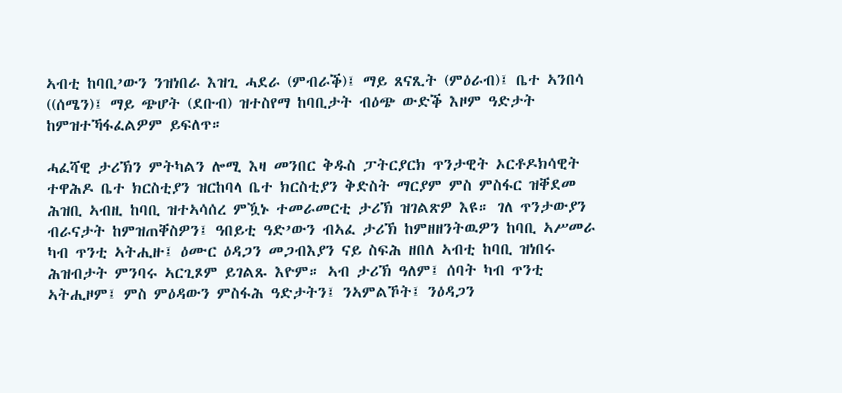ኣብቲ ከባቢ’ውን ንዝነበራ እዝጊ ሓደራ (ምብራቕ)፤ ማይ ጸናጺት (ምዕራብ)፤ ቤተ ኣንበሳ ((ሰሜን)፤ ማይ ጭሆት (ደቡብ) ዝተስየማ ከባቢታት ብዕጭ ውድቕ እዞም ዓድታት ከምዝተኻፋፈልዎም ይፍለጥ።

ሓፈሻዊ ታሪኽን ምትካልን ሎሚ እዛ መንበር ቅዱስ ፓትርያርክ ጥንታዊት ኦርቶዶክሳዊት ተዋሕዶ ቤተ ክርስቲያን ዝርከባላ ቤተ ክርስቲያን ቅድስት ማርያም ምስ ምስፋር ዝቐደመ ሕዝቢ ኣብዚ ከባቢ ዝተኣሳሰረ ምዃኑ ተመራመርቲ ታሪኽ ዝገልጽዎ እዩ። ገለ ጥንታውያን ብራናታት ከምዝጠቐስዎን፤ ዓበይቲ ዓድ’ውን ብኣፈ ታሪኽ ከምዘዘንትዉዎን ከባቢ ኣሥመራ ካብ ጥንቲ ኣትሒዙ፤ ዕሙር ዕዳጋን መጋብእያን ናይ ስፍሕ ዘበለ ኣብቲ ከባቢ ዝነበሩ ሕዝብታት ምንባሩ ኣርጊጾም ይገልጹ እዮም። ኣብ ታሪኽ ዓለም፤ ሰባት ካብ ጥንቲ ኣትሒዞም፤ ምስ ምዕዳውን ምስፋሕ ዓድታትን፤ ንኣምልኾት፤ ንዕዳጋን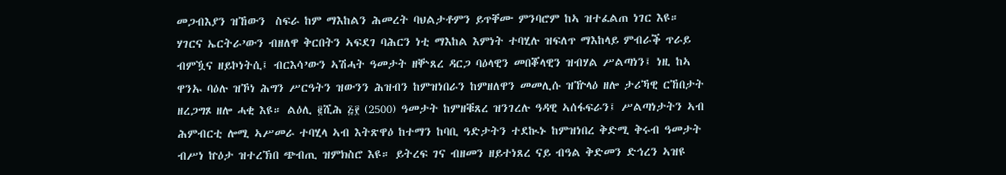መጋብእያን ዝኸውን  ስፍራ ከም ማእከልን ሕመረት ባህልታቶምን ይጥቐሙ ምንባሮም ከኣ ዝተፈልጠ ነገር እዩ። ሃገርና ኤርትራ’ውን ብዘለዋ ቅርበትን ኣፍደገ ባሕርን ነቲ ማእከል እምነት ተባሂሉ ዝፍለጥ ማእከላይ ምብራቕ ጥራይ ብምዃና ዘይኮነትሲ፤ ብርእሳ’ውን ኣሽሓት ዓመታት ዘቝጸረ ዳርጋ ባዕላዊን መበቖላዊን ዝብሃል ሥልጣነን፤ ነዚ ከኣ ዋንኡ ባዕሉ ዝኾነ ሕግን ሥርዓትን ዝውንን ሕዝብን ከምዝነበራን ከምዘለዋን መመሊሱ ዝዅላዕ ዘሎ ታሪኻዊ ርኸበታት ዘረጋግጾ ዘሎ ሓቂ እዩ። ልዕሊ ፪ሺሕ ፭፻ (2500) ዓመታት ከምዘቑጸረ ዝንገረሉ ዓዳዊ ኣሰፋፍራን፤ ሥልጣነታትን ኣብ ሕምብርቲ ሎሚ ኣሥመራ ተባሂላ ኣብ እትጽዋዕ ከተማን ከባቢ ዓድታትን ተደኲኑ ከምዝነበረ ቅድሚ ቅሩብ ዓመታት ብሥነ ኵዕታ ዝተረኽበ ጭብጢ ዝምክስሮ እዩ። ይትረፍ ገና ብዘመን ዘይተነጸረ ናይ ብዓል ቅድመን ድኅረን ኣዝዩ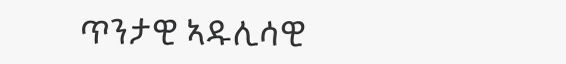ጥንታዊ ኣዱሊሳዊ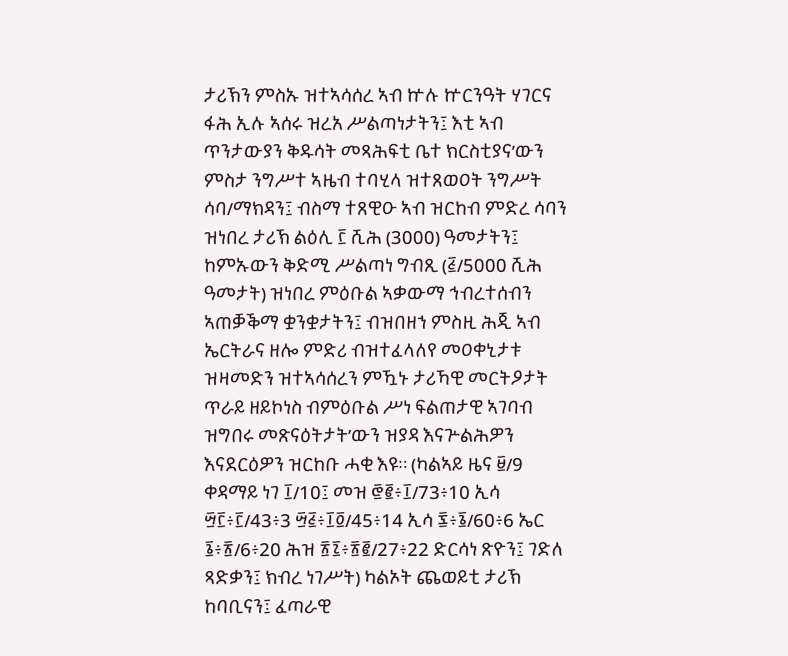ታሪኽን ምስኡ ዝተኣሳሰረ ኣብ ኵሉ ኵርንዓት ሃገርና ፋሕ ኢሉ ኣሰሩ ዝረአ ሥልጣነታትን፤ እቲ ኣብ ጥንታውያን ቅዱሳት መጻሕፍቲ ቤተ ክርስቲያና’ውን ምስታ ንግሥተ ኣዜብ ተባሂላ ዝተጸወዐት ንግሥት ሳባ/ማክዳን፤ ብስማ ተጸዊዑ ኣብ ዝርከብ ምድረ ሳባን ዝነበረ ታሪኽ ልዕሊ ፫ ሺሕ (3000) ዓመታትን፤ ከምኡውን ቅድሚ ሥልጣነ ግብጺ (፭/5000 ሺሕ ዓመታት) ዝነበረ ምዕቡል ኣቃውማ ኅብረተሰብን ኣጠቓቕማ ቋንቋታትን፤ ብዝበዘኀ ምስዚ ሕጂ ኣብ ኤርትራና ዘሎ ምድሪ ብዝተፈላለየ መዐቀኒታቱ ዝዛመድን ዝተኣሳሰረን ምዃኑ ታሪኻዊ መርትዖታት ጥራይ ዘይኮነስ ብምዕቡል ሥነ ፍልጠታዊ ኣገባብ ዝግበሩ መጽናዕትታት’ውን ዝያዳ እናጕልሕዎን እናደርዕዎን ዝርከቡ ሓቂ እዩ። (ካልኣይ ዜና ፱/9 ቀዳማይ ነገ ፲/10፤ መዝ ፸፪፥፲/73፥10 ኢሳ ፵፫፥፫/43፥3 ፵፭፥፲፬/45፥14 ኢሳ ፷፥፮/60፥6 ኤር ፮፥፳/6፥20 ሕዝ ፳፯፥፳፪/27፥22 ድርሳነ ጽዮን፤ ገድለ ጻድቃን፤ ክብረ ነገሥት) ካልኦት ጨወይቲ ታሪኽ ከባቢናን፤ ፈጣራዊ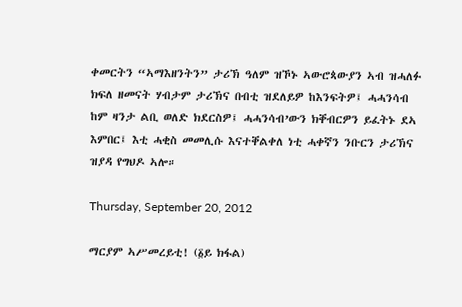ቀመርትን “ኣማእዘንትን” ታሪኽ ዓለም ዝኾኑ ኣውሮጳውያን ኣብ ዝሓለፉ ክፍለ ዘመናት ሃብታም ታሪኽና በብቲ ዝደለይዎ ከእንፍትዎ፤ ሓሓንሳብ ከም ዛንታ ልቢ ወለድ ክደርስዎ፤ ሓሓንሳብ’ውን ክቐብርዎን ይፈትኑ ደኣ እምበር፤ እቲ ሓቂስ መመሊሱ እናተቐልቀለ ነቲ ሓቀኛን ንቡርን ታሪኽና ዝያዳ የግህዶ ኣሎ።

Thursday, September 20, 2012

ማርያም ኣሥመረይቲ! (፩ይ ክፋል)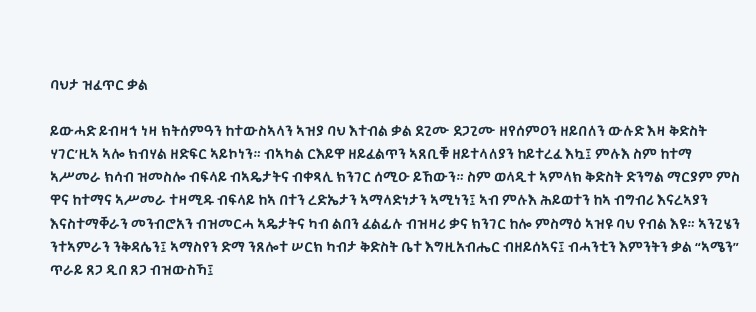ባህታ ዝፈጥር ቃል

ይውሓድ ይብዛኅ ነዛ ክትሰምዓን ከተውስኣላን ኣዝያ ባህ እተብል ቃል ደጊሙ ደጋጊሙ ዘየሰምዐን ዘይበለን ውሉድ እዛ ቅድስት ሃገር’ዚኣ ኣሎ ክብሃል ዘድፍር ኣይኮነን። ብኣካል ርእይዋ ዘይፈልጥን ኣጸቢቑ ዘይተላለያን ከይተረፈ እኳ፤ ምሉእ ስም ከተማ ኣሥመራ ክሳብ ዝመስሎ ብፍላይ ብኣዴታትና ብቀጻሊ ክንገር ሰሚዑ ይኸውን። ስም ወላዲተ ኣምላክ ቅድስት ድንግል ማርያም ምስ ዋና ከተማና ኣሥመራ ተዛሚዱ ብፍላይ ከኣ በተን ረድኤታን ኣማላድነታን ኣሚነን፤ ኣብ ምሉእ ሕይወተን ከኣ ብግብሪ እናረኣያን እናስተማቐራን መንብሮአን ብዝመርሓ ኣዴታትና ካብ ልበን ፈልፊሉ ብዝዛሪ ቃና ክንገር ከሎ ምስማዕ ኣዝዩ ባህ የብል እዩ። ኣንጊሄን ንተኣምራን ንቅዳሴን፤ ኣማስየን ድማ ንጸሎተ ሠርክ ካብታ ቅድስት ቤተ እግዚአብሔር ብዘይሰኣና፤ ብሓንቲን እምንትን ቃል “ኣሜን” ጥራይ ጸጋ ዲበ ጸጋ ብዝውስኻ፤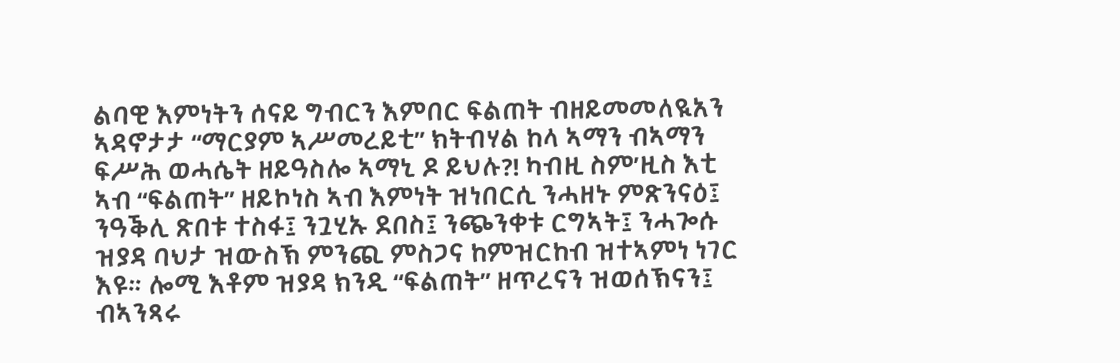ልባዊ እምነትን ሰናይ ግብርን እምበር ፍልጠት ብዘይመመለዪአን ኣዳኖታታ “ማርያም ኣሥመረይቲ” ክትብሃል ከላ ኣማን ብኣማን ፍሥሕ ወሓሴት ዘይዓስሎ ኣማኒ ዶ ይህሉ?! ካብዚ ስም’ዚስ እቲ ኣብ “ፍልጠት” ዘይኮነስ ኣብ እምነት ዝነበርሲ ንሓዘኑ ምጽንናዕ፤ ንዓቕሊ ጽበቱ ተስፋ፤ ንጓሂኡ ደበስ፤ ንጭንቀቱ ርግኣት፤ ንሓጐሱ ዝያዳ ባህታ ዝውስኽ ምንጪ ምስጋና ከምዝርከብ ዝተኣምነ ነገር እዩ። ሎሚ እቶም ዝያዳ ክንዲ “ፍልጠት” ዘጥረናን ዝወሰኽናን፤ ብኣንጻሩ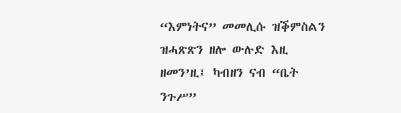“እምነትና” መመሊሱ ዝቕምስልን ዝሓጽጽን ዘሎ ውሉድ እዚ ዘመን’ዚ፤ ካብዘን ናብ “ቤት ንጉሥ”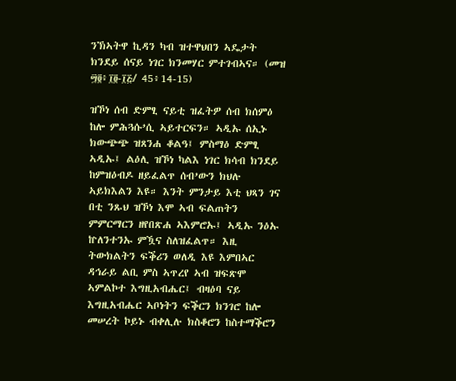ንኽኣትዋ ኪዳን ካብ ዝተዋህበን ኣዴታት ክንደይ ሰናይ ነገር ክንመሃር ምተገብኣና። (መዝ ፵፬፥፲፬-፲፭/ 45፥14-15)

ዝኾነ ሰብ ድምፂ ናይቲ ዝፈትዎ ሰብ ክሰምዕ ከሎ ምሕጓሱ’ሲ ኣይተርፍን። ኣዲኡ ሰኢኑ ክውጭጭ ዝጸንሐ ቆልዓ፤ ምስማዕ ድምፂ ኣዲኡ፤ ልዕሊ ዝኾነ ካልእ ነገር ክሳብ ክንደይ ከምዝዕብዶ ዘይፈልጥ ሰብ’ውን ክህሉ ኣይክእልን እዩ። እንት ምንታይ እቲ ህጻን ገና በቲ ንጹህ ዝኾነ እሞ ኣብ ፍልጠትን ምምርማርን ዘየበጽሐ ኣእምሮኡ፤ ኣዲኡ ንዕኡ ኵለንተንኡ ምዃና ስለዝፈልጥ። እዚ ትውክልትን ፍቕሪን ወለዲ እዩ እምበኣር ዳኅራይ ልቢ ምስ ኣጥረየ ኣብ ዝፍጽሞ ኣምልኮተ እግዚአብሔር፤ ብዛዕባ ናይ እግዚአብሔር ኣቦነትን ፍቕርን ክንገሮ ከሎ መሠረት ኮይኑ ብቀሊሉ ክስቆሮን ከስተማቕሮን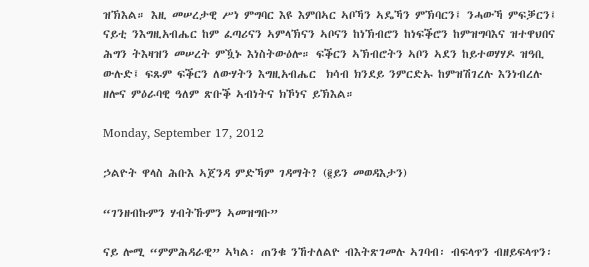ዝኽእል። እዚ መሠረታዊ ሥነ ምግባር እዩ እምበኣር ኣቦኻን ኣዴኻን ምኽባርን፤ ንሓውኻ ምፍቓርን፤ ናይቲ ንእግዚአብሔር ከም ፈጣሪናን ኣምላኽናን ኣቦናን ከነኽብሮን ከነፍቕሮን ከምዝግባእና ዝተዋህበና ሕግን ትእዛዝን መሠረት ምዃኑ እነስትውዕሎ። ፍቕርን ኣኽብሮትን ኣቦን ኣደን ከይተወሃሃዶ ዝዓቢ ውሉድ፤ ፍጹም ፍቕርን ለውሃትን እግዚአብሔር  ክሳብ ክንደይ ንምርድኡ ከምዝሽገረሉ እንነብረሉ ዘሎና ምዕራባዊ ዓለም ጽቡቕ ኣብነትና ክኾነና ይኽእል።

Monday, September 17, 2012

ኃልዮት ዋላስ ሕቡእ ኣጀንዳ ምድኻም ገዳማት? (፪ይን መወዳእታን)

“ገንዘብኩምን ሃብትኹምን ኣመዝግቡ”

ናይ ሎሚ “ምምሕዳራዊ” ኣካል፡ ጠንቁ ንኸተለልዮ ብእትጽገመሉ ኣገባብ፡ ብፍላጥን ብዘይፍላጥን፡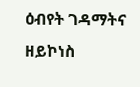ዕብየት ገዳማትና ዘይኮነስ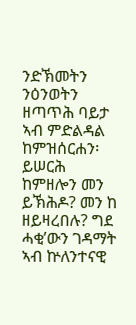ንድኽመትን ንዕንወትን ዘጣጥሕ ባይታ ኣብ ምድልዳል ከምዝሰርሐን፡ ይሠርሕ ከምዘሎን መን ይኽሕዶ? መን ከ ዘይዛረበሉ? ግደ ሓቂ’ውን ገዳማት ኣብ ኵለንተናዊ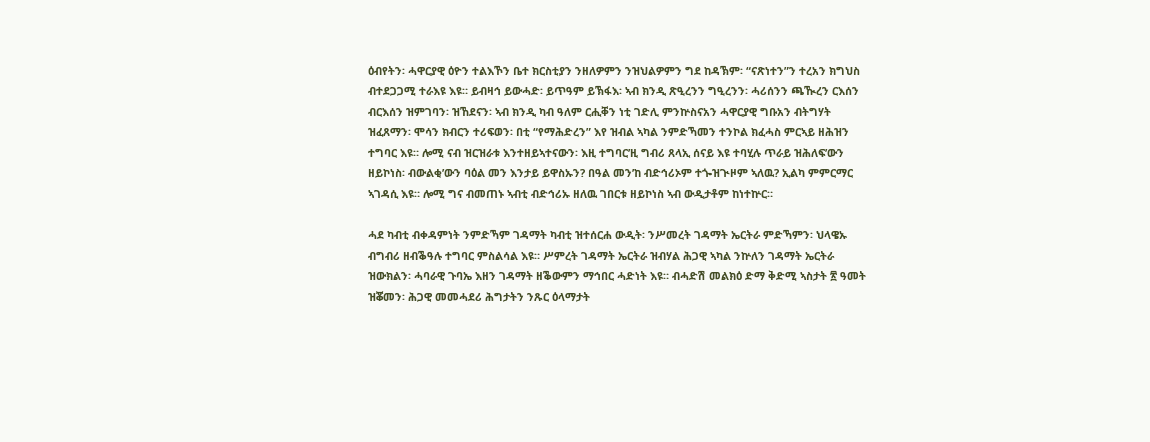ዕብየትን፡ ሓዋርያዊ ዕዮን ተልእኾን ቤተ ክርስቲያን ንዘለዎምን ንዝህልዎምን ግደ ከዳኽም፡ “ናጽነተን”ን ተረአን ክግህስ ብተደጋጋሚ ተራእዩ እዩ። ይብዛኅ ይውሓድ፡ ይጥዓም ይኽፋእ፡ ኣብ ክንዲ ጽዒረንን ግዒረንን፡ ሓሪሰንን ጫዂረን ርእሰን ብርእሰን ዝምገባን፡ ዝኸደናን፡ ኣብ ክንዲ ካብ ዓለም ርሒቐን ነቲ ገድሊ ምንኵስናአን ሓዋርያዊ ግቡአን ብትግሃት ዝፈጸማን፡ ሞሳን ክብርን ተሪፍወን፡ በቲ “የማሕድረን” እየ ዝብል ኣካል ንምድኻመን ተንኮል ክፈሓስ ምርኣይ ዘሕዝን ተግባር እዩ። ሎሚ ናብ ዝርዝራቱ እንተዘይኣተናውን፡ እዚ ተግባር’ዚ ግብሪ ጸላኢ ሰናይ እዩ ተባሂሉ ጥራይ ዝሕለፍ’ውን ዘይኮነስ፡ ብውልቂ’ውን ባዕል መን እንታይ ይዋስኡን? በዓል መን’ከ ብድኅሪኦም ተጐዝጒዞም ኣለዉ? ኢልካ ምምርማር ኣገዳሲ እዩ። ሎሚ ግና ብመጠኑ ኣብቲ ብድኅሪኡ ዘለዉ ገበርቱ ዘይኮነስ ኣብ ውዲታቶም ከነተኵር።

ሓደ ካብቲ ብቀዳምነት ንምድኻም ገዳማት ካብቲ ዝተሰርሐ ውዲት፡ ንሥመረት ገዳማት ኤርትራ ምድኻምን፡ ህላዌኡ ብግብሪ ዘብቕዓሉ ተግባር ምስልሳል እዩ። ሥምረት ገዳማት ኤርትራ ዝብሃል ሕጋዊ ኣካል ንኵለን ገዳማት ኤርትራ ዝውክልን፡ ሓባራዊ ጉባኤ እዘን ገዳማት ዘቕውምን ማኅበር ሓድነት እዩ። ብሓድሽ መልክዕ ድማ ቅድሚ ኣስታት ፳ ዓመት ዝቖመን፡ ሕጋዊ መመሓደሪ ሕግታትን ንጹር ዕላማታት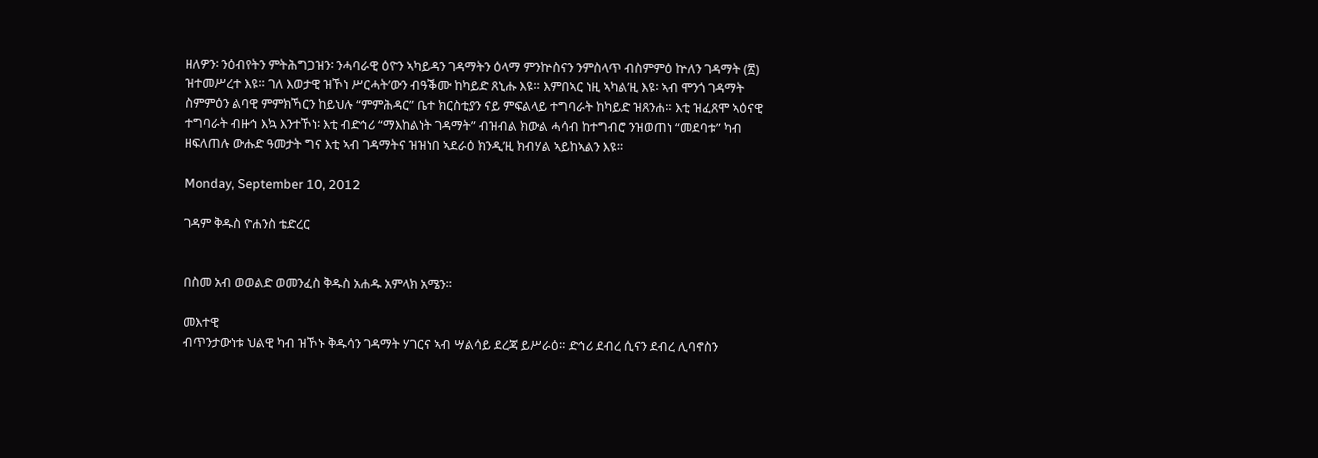ዘለዎን፡ ንዕብየትን ምትሕግጋዝን፡ ንሓባራዊ ዕዮን ኣካይዳን ገዳማትን ዕላማ ምንኵስናን ንምስላጥ ብስምምዕ ኵለን ገዳማት (፳) ዝተመሥረተ እዩ። ገለ እወታዊ ዝኾነ ሥርሓት’ውን ብዓቕሙ ከካይድ ጸኒሑ እዩ። እምበኣር ነዚ ኣካል’ዚ እዩ፡ ኣብ ሞንጎ ገዳማት ስምምዕን ልባዊ ምምክኻርን ከይህሉ “ምምሕዳር” ቤተ ክርስቲያን ናይ ምፍልላይ ተግባራት ከካይድ ዝጸንሐ። እቲ ዝፈጸሞ ኣዕናዊ ተግባራት ብዙኅ እኳ እንተኾነ፡ እቲ ብድኅሪ “ማእከልነት ገዳማት” ብዝብል ክውል ሓሳብ ከተግብሮ ንዝወጠነ “መደባቱ” ካብ ዘፍለጠሉ ውሑድ ዓመታት ግና እቲ ኣብ ገዳማትና ዝዝነበ ኣደራዕ ክንዲ’ዚ ክብሃል ኣይከኣልን እዩ።

Monday, September 10, 2012

ገዳም ቅዱስ ዮሐንስ ቴድረር


በስመ አብ ወወልድ ወመንፈስ ቅዱስ አሐዱ አምላክ አሜን።

መእተዊ
ብጥንታውነቱ ህልዊ ካብ ዝኾኑ ቅዱሳን ገዳማት ሃገርና ኣብ ሣልሳይ ደረጃ ይሥራዕ። ድኅሪ ደብረ ሲናን ደብረ ሊባኖስን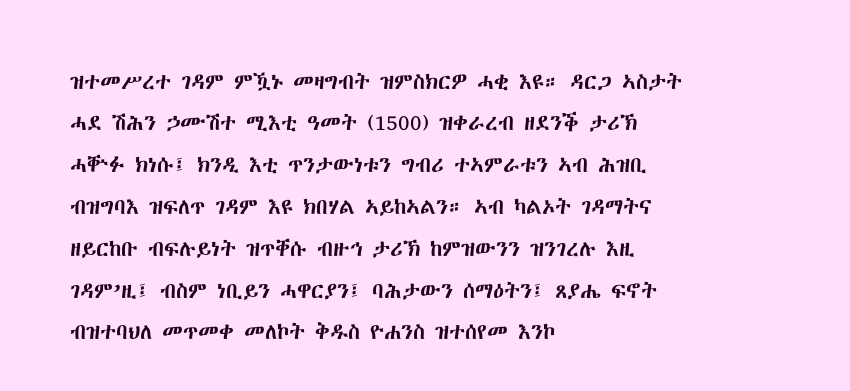ዝተመሥረተ ገዳም ምዃኑ መዛግብት ዝምስክርዎ ሓቂ እዩ። ዳርጋ ኣስታት ሓደ ሽሕን ኃሙሽተ ሚእቲ ዓመት (1500) ዝቀራረብ ዘደንቕ ታሪኽ ሓቝፉ ክነሱ፤ ክንዲ እቲ ጥንታውነቱን ግብሪ ተኣምራቱን ኣብ ሕዝቢ ብዝግባእ ዝፍለጥ ገዳም እዩ ክበሃል ኣይከኣልን። ኣብ ካልኦት ገዳማትና ዘይርከቡ ብፍሉይነት ዝጥቐሱ ብዙኅ ታሪኽ ከምዝውንን ዝንገረሉ እዚ ገዳም’ዚ፤ ብስም ነቢይን ሓዋርያን፤ ባሕታውን ሰማዕትን፤ ጸያሔ ፍኖት ብዝተባህለ መጥመቀ መለኮት ቅዱስ ዮሐንስ ዝተሰየመ እንኮ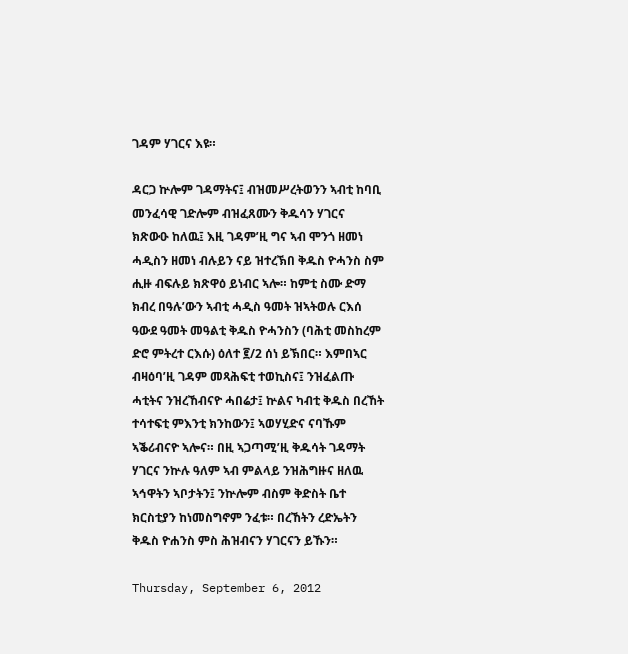ገዳም ሃገርና እዩ።

ዳርጋ ኵሎም ገዳማትና፤ ብዝመሥረትወንን ኣብቲ ከባቢ መንፈሳዊ ገድሎም ብዝፈጸሙን ቅዱሳን ሃገርና ክጽውዑ ከለዉ፤ እዚ ገዳም’ዚ ግና ኣብ ሞንጎ ዘመነ ሓዲስን ዘመነ ብሉይን ናይ ዝተረኽበ ቅዱስ ዮሓንስ ስም ሒዙ ብፍሉይ ክጽዋዕ ይነብር ኣሎ። ከምቲ ስሙ ድማ ክብረ በዓሉ’ውን ኣብቲ ሓዲስ ዓመት ዝኣትወሉ ርእሰ ዓውደ ዓመት መዓልቲ ቅዱስ ዮሓንስን (ባሕቲ መስከረም ድሮ ምትረተ ርእሱ) ዕለተ ፪/2 ሰነ ይኽበር። እምበኣር ብዛዕባ’ዚ ገዳም መጻሕፍቲ ተወኪስና፤ ንዝፈልጡ ሓቲትና ንዝረኸብናዮ ሓበሬታ፤ ኵልና ካብቲ ቅዱስ በረኸት ተሳተፍቲ ምእንቲ ክንከውን፤ ኣወሃሂድና ናባኹም ኣቕሪብናዮ ኣሎና። በዚ ኣጋጣሚ’ዚ ቅዱሳት ገዳማት ሃገርና ንኵሉ ዓለም ኣብ ምልላይ ንዝሕግዙና ዘለዉ ኣኅዋትን ኣቦታትን፤ ንኵሎም ብስም ቅድስት ቤተ ክርስቲያን ከነመስግኖም ንፈቱ። በረኸትን ረድኤትን ቅዱስ ዮሐንስ ምስ ሕዝብናን ሃገርናን ይኹን።

Thursday, September 6, 2012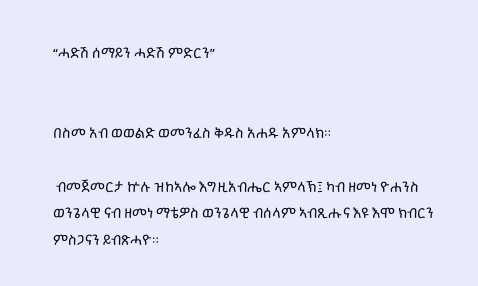“ሓድሽ ሰማይን ሓድሽ ምድርን”


በስመ አብ ወወልድ ወመንፈስ ቅዱስ አሐዱ አምላክ።

 ብመጀመርታ ኵሉ ዝከኣሎ እግዚአብሔር ኣምላኽ፤ ካብ ዘመነ ዮሐንስ ወንጌላዊ ናብ ዘመነ ማቴዎስ ወንጌላዊ ብሰላም ኣብጺሑና እዩ እሞ ክብርን ምስጋናን ይብጽሓዮ።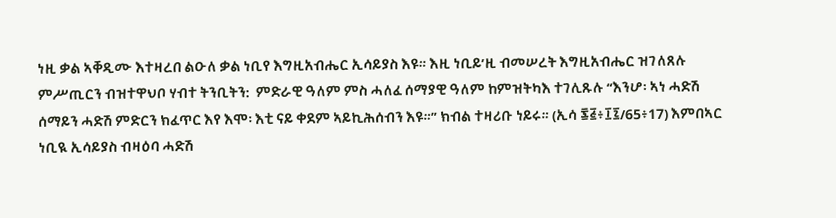ነዚ ቃል ኣቐዲሙ እተዛረበ ልዑለ ቃል ነቢየ እግዚአብሔር ኢሳይያስ እዩ። እዚ ነቢይ’ዚ ብመሠረት እግዚአብሔር ዝገለጸሉ ምሥጢርን ብዝተዋህቦ ሃብተ ትንቢትን:  ምድራዊ ዓለም ምስ ሓለፈ ሰማያዊ ዓለም ከምዝትካእ ተገሊጹሉ “እንሆ፡ ኣነ ሓድሽ ሰማይን ሓድሽ ምድርን ክፈጥር እየ እሞ፡ እቲ ናይ ቀደም ኣይኪሕሰብን እዩ።” ክብል ተዛሪቡ ነይሩ። (ኢሳ ፷፭፥፲፯/65፥17) እምበኣር ነቢዪ ኢሳይያስ ብዛዕባ ሓድሽ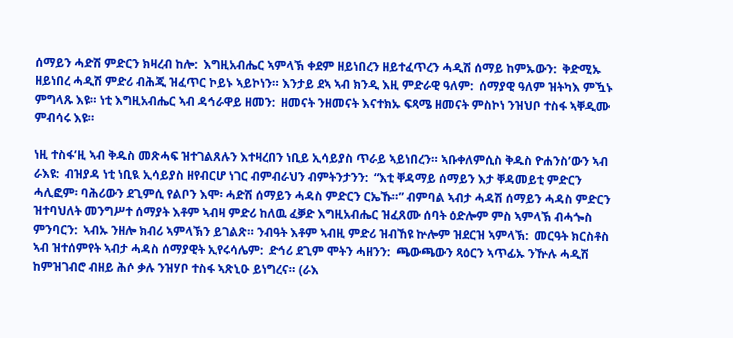ሰማይን ሓድሽ ምድርን ክዛረብ ከሎ:  እግዚአብሔር ኣምላኽ ቀደም ዘይነበረን ዘይተፈጥረን ሓዲሽ ሰማይ ከምኡውን:  ቅድሚኡ ዘይነበረ ሓዲሽ ምድሪ ብሕጂ ዝፈጥር ኮይኑ ኣይኮነን። እንታይ ደኣ ኣብ ክንዲ እዚ ምድራዊ ዓለም:  ሰማያዊ ዓለም ዝትካእ ምዃኑ ምግላጹ እዩ። ነቲ እግዚአብሔር ኣብ ዳኅራዋይ ዘመን:  ዘመናት ንዘመናት እናተክኡ ፍጻሜ ዘመናት ምስኮነ ንዝህቦ ተስፋ ኣቐዲሙ ምብሳሩ እዩ።

ነዚ ተስፋ’ዚ ኣብ ቅዱስ መጽሓፍ ዝተገልጸሉን እተዛረበን ነቢይ ኢሳይያስ ጥራይ ኣይነበረን። ኣቡቀለምሲስ ቅዱስ ዮሐንስ’ውን ኣብ ራእዩ:  ብዝያዳ ነቲ ነቢዪ ኢሳይያስ ዘየብርሆ ነገር ብምብራህን ብምትንታንን:  “እቲ ቐዳማይ ሰማይን እታ ቐዳመይቲ ምድርን ሓሊፎም፡ ባሕሪውን ደጊምሲ የልቦን እሞ፡ ሓድሽ ሰማይን ሓዳስ ምድርን ርኤኹ።” ብምባል ኣብታ ሓዳሽ ሰማይን ሓዳስ ምድርን ዝተባህለት መንግሥተ ሰማያት እቶም ኣብዛ ምድሪ ከለዉ ፈቓድ እግዚአብሔር ዝፈጸሙ ሰባት ዕድሎም ምስ ኣምላኽ ብሓጐስ ምንባርን:  ኣብኡ ንዘሎ ክብሪ ኣምላኽን ይገልጽ። ንብዓት እቶም ኣብዚ ምድሪ ዝብኸዩ ኵሎም ዝደርዝ ኣምላኽ:  መርዓት ክርስቶስ ኣብ ዝተሰምየት ኣብታ ሓዳስ ሰማያዊት ኢየሩሳሌም:  ድኅሪ ደጊም ሞትን ሓዘንን:  ጫውጫውን ጻዕርን ኣጥፊኡ ንዅሉ ሓዲሽ ከምዝገብሮ ብዘይ ሕሶ ቃሉ ንዝሃቦ ተስፋ ኣጽኒዑ ይነግረና። (ራእ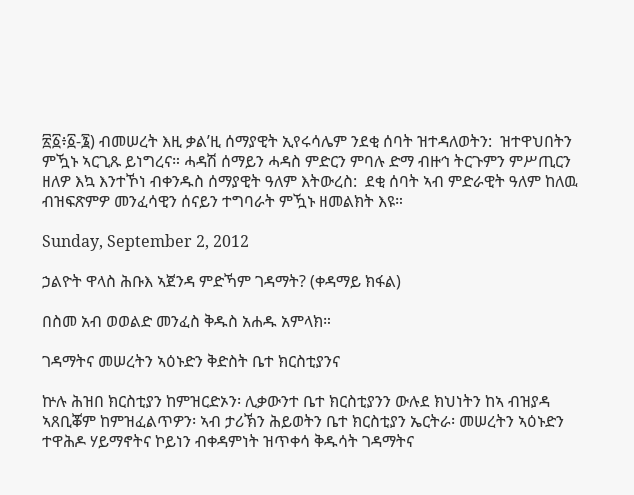፳፩፥፩-፮) ብመሠረት እዚ ቃል’ዚ ሰማያዊት ኢየሩሳሌም ንደቂ ሰባት ዝተዳለወትን:  ዝተዋህበትን ምዃኑ ኣርጊጹ ይነግረና። ሓዳሽ ሰማይን ሓዳስ ምድርን ምባሉ ድማ ብዙኅ ትርጉምን ምሥጢርን ዘለዎ እኳ እንተኾነ ብቀንዱስ ሰማያዊት ዓለም እትውረስ:  ደቂ ሰባት ኣብ ምድራዊት ዓለም ከለዉ ብዝፍጽምዎ መንፈሳዊን ሰናይን ተግባራት ምዃኑ ዘመልክት እዩ።

Sunday, September 2, 2012

ኃልዮት ዋላስ ሕቡእ ኣጀንዳ ምድኻም ገዳማት? (ቀዳማይ ክፋል)

በስመ አብ ወወልድ መንፈስ ቅዱስ አሐዱ አምላክ።

ገዳማትና መሠረትን ኣዕኑድን ቅድስት ቤተ ክርስቲያንና

ኵሉ ሕዝበ ክርስቲያን ከምዝርድኦን፡ ሊቃውንተ ቤተ ክርስቲያንን ውሉደ ክህነትን ከኣ ብዝያዳ ኣጸቢቖም ከምዝፈልጥዎን፡ ኣብ ታሪኽን ሕይወትን ቤተ ክርስቲያን ኤርትራ፡ መሠረትን ኣዕኑድን ተዋሕዶ ሃይማኖትና ኮይነን ብቀዳምነት ዝጥቀሳ ቅዱሳት ገዳማትና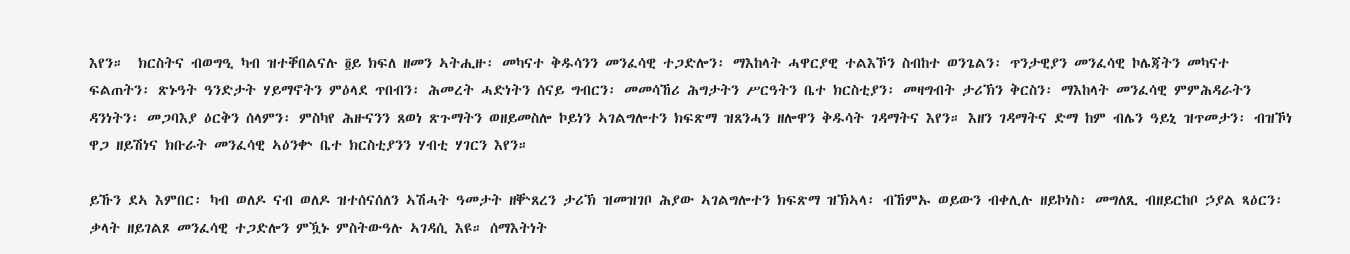እየን።  ክርስትና ብወግዒ ካብ ዝተቐበልናሉ ፬ይ ክፍለ ዘመን ኣትሒዙ፡ መካናተ ቅዱሳንን መንፈሳዊ ተጋድሎን፡ ማእከላት ሓዋርያዊ ተልእኾን ስብከተ ወንጌልን፡ ጥንታዊያን መንፈሳዊ ኮሌጃትን መካናተ ፍልጠትን፡ ጽኑዓት ዓንድታት ሃይማኖትን ምዕላደ ጥበብን፡ ሕመረት ሓድነትን ሰናይ ግብርን፡ መመሳኸሪ ሕግታትን ሥርዓትን ቤተ ክርስቲያን፡ መዛግብት ታሪኽን ቅርስን፡ ማእከላት መንፈሳዊ ምምሕዳራትን ዳንነትን፡ መጋባእያ ዕርቅን ሰላምን፡ ምስካየ ሕዙናንን ጸወነ ጽጉማትን ወዘይመስሎ ኮይነን ኣገልግሎተን ክፍጽማ ዝጸንሓን ዘሎዋን ቅዱሳት ገዳማትና እየን። እዘን ገዳማትና ድማ ከም ብሌን ዓይኒ ዝጥመታን፡ ብዝኾነ ዋጋ ዘይሽነና ክቡራት መንፈሳዊ ኣዕንቍ ቤተ ክርስቲያንን ሃብቲ ሃገርን እየን።

ይኹን ደኣ እምበር፡ ካብ ወለዶ ናብ ወለዶ ዝተሰናሰለን ኣሽሓት ዓመታት ዘቝጸረን ታሪኽ ዝመዝገቦ ሕያው ኣገልግሎተን ክፍጽማ ዝኽኣላ፡ ብኸምኡ ወይውን ብቀሊሉ ዘይኮነስ፡ መግለጺ ብዘይርከቦ ኃያል ጻዕርን፡ ቃላት ዘይገልጾ መንፈሳዊ ተጋድሎን ምዃኑ ምስትውዓሉ ኣገዳሲ እዩ። ሰማእትነት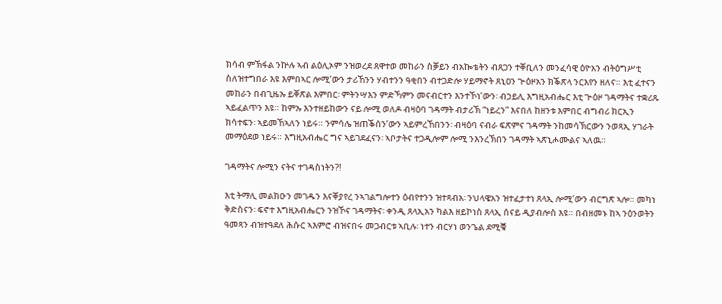ክሳብ ምኽፋል ንኵሉ ኣብ ልዕሊኦም ንዝወረደ ጸዋተወ መከራን ስቓይን ብአኰቴትን ብጸጋን ተቐቢለን መንፈሳዊ ዕዮአን ብትዕግሥቲ ስለዝተግበራ እዩ እምበኣር ሎሚ’ውን ታሪኸንን ሃብተንን ዓቂበን ብተጋድሎ ሃይማኖት ጸኒዐን ጕዕዞአን ክቕጽላ ንርእየን ዘለና። እቲ ፈተናን መከራን በብጊዜኡ ይቐጽል እምበር፡ ምትንሣእን ምድኻምን መናብርተን እንተኾነ’ውን፡ ብኃይሊ እግዚአብሔር እቲ ጕዕዞ ገዳማትና ተቋሪጹ ኣይፈልጥን እዩ። ከምኡ እንተዘይከውን ናይ ሎሚ ወለዶ ብዛዕባ ገዳማት ብታሪኽ “ነይረን” እናበለ ከዘንቱ እምበር ብግብሪ ክርኢን ክሳተፍን፡ ኣይመኸኣለን ነይሩ። ንምሳሌ ዝጠቕሰን’ውን ኣይምረኸበንን፡ ብዛዕባ ናብራ ፍጽምና ገዳማት ንከመሳኽርውን ንወጻኢ ሃገራት መማዕደወ ነይሩ። እግዚአብሔር ግና ኣይገደፈናን፡ ኣቦታትና ተጋዲሎም ሎሚ ንእንረኽበን ገዳማት ኣጽኒሖሙልና ኣለዉ።

ገዳማትና ሎሚን ናትና ተገዳስነትን?!

እቲ ትማሊ መልክዑን መገዱን እናቐያየረ ንኣገልግሎተን ዕብየተንን ዝተጻብአ፡ ንህላዌአን ዝተፈታተነ ጸላኢ ሎሚ’ውን ብርግጽ ኣሎ። መካነ ቅድስናን፡ ፍኖተ እግዚአብሔርን ንዝኾና ገዳማትና፡ ቀንዲ ጸላኢአን ካልእ ዘይኮነስ ጸላኢ ሰናይ ዲያብሎስ እዩ። በብዘመኑ ከኣ ንዕንወትን ዓመጻን ብዝተዓደለ ሕሱር ኣእምሮ ብዝናበሩ መጋብርቱ ኣቢሉ፡ ነተን ብርሃነ ወንጌል ደሚቑ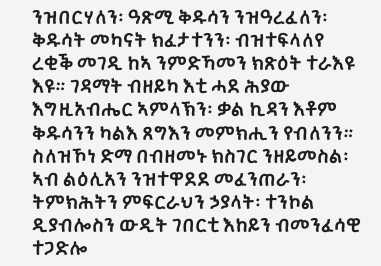ንዝበርሃለን፡ ዓጽሚ ቅዱሳን ንዝዓረፈለን፡ ቅዱሳት መካናት ክፈታተንን፡ ብዝተፍላለየ ረቂቕ መገዲ ከኣ ንምድኻመን ክጽዕት ተራእዩ እዩ። ገዳማት ብዘይካ እቲ ሓደ ሕያው እግዚአብሔር ኣምላኽን፡ ቃል ኪዳን እቶም ቅዱሳንን ካልእ ጸግእን መምክሒን የብለንን። ስለዝኾነ ድማ በብዘመኑ ክስገር ንዘይመስል፡ ኣብ ልዕሊአን ንዝተዋደደ መፈንጠራን፡ ትምክሕትን ምፍርራህን ኃያላት፡ ተንኮል ዲያብሎስን ውዲት ገበርቲ እከይን ብመንፈሳዊ ተጋድሎ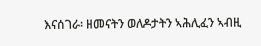እናሰገራ፡ ዘመናትን ወለዶታትን ኣሕሊፈን ኣብዚ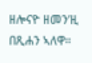ዘሎናዮ ዘመን’ዚ በጺሐን ኣለዋ።